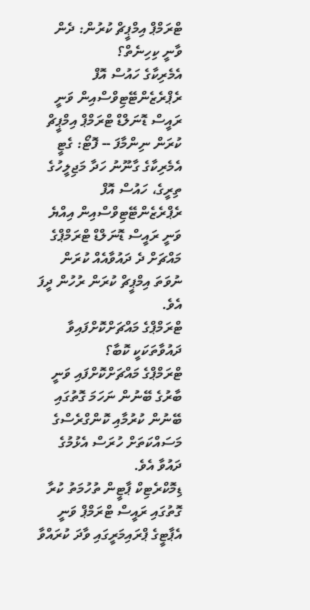ޓްރަމްޕް އިމްޕީޗް ކުރުން: ދެން ވާނީ ކިހިނެތް؟
އެމެރިކާގެ ހައުސް އޮފް ރެޕްރެޒެންޓޭޓިވްސްއިން ވަނީ ރައީސް ޑޮނަލްޑް ޓްރަމްޕް އިމްޕީޗް ކުރަން ނިންމާފަ -- ފޮޓޯ: ގެޓީ
އެމެރިކާގެ ގާނޫނު ހަދާ މަޖިލީހުގެ ތިރީގެ، ހައުސް އޮފް ރެޕްރެޒެންޓޭޓިވްސްއިން އިއްޔެ ވަނީ ރައީސް ޑޮނަލްޑް ޓްރަމްޕްގެ މައްޗަށް ދެ ދައުވާއެއް ކުރަން ނުވަތަ އިމްޕީޗް ކުރަން ރުހުން ދީފަ އެވެ.
ޓްރަމްޕްގެ މައްޗަށްކޮށްފައިވާ ދައުވާތަކަކީ ކޮބާ؟
ޓްރަމްޕްގެ މައްޗަށްކޮށްފައި ވަނީ ބާރުގެ ބޭނުން ނަހަމަ ގޮތުގައި ބޭނުން ކުރުމާއި ކޮންގްރެސްގެ މަސައްކަތަށް ހުރަސް އެޅުމުގެ ދައުވާ އެވެ.
ޑިމޮކްރެޓިކް ޕާޓީން ތުހުމަތު ކުރާ ގޮތުގައި ރައީސް ޓްރަމްޕް ވަނީ އެޕާޓީގެ ޕްރައިމަރީގައި ވާދަ ކުރައްވާ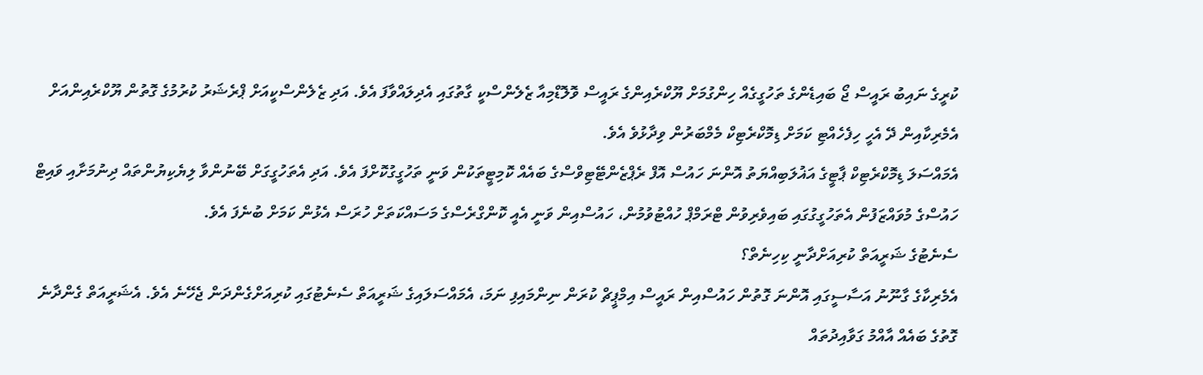ކުރީގެ ނައިބު ރައީސް ޖޯ ބައިޑެންގެ ތަހުގީގެއް ހިންގުމަށް ޔޫކްރެއިންގެ ރައީސް ވޮލޮޑްމިއާ ޒެލެންސްކީ ގާތުގައި އެދިލައްވާފަ އެވެ. އަދި ޒެލެންސްކީއަށް ޕްރެޝަރު ކުރުމުގެ ގޮތުން ޔޫކްރެއިންއަށް އެމެރިކާއިން ދޭ އެހީ ހިފެހެއްޓި ކަމަށް ޑިމޮކްރެޓިކް މެމްބަރުން ވިދާޅުވެ އެވެ.
އެމައްސަލަ ޑިމޮކްރެޓިކް ޕާޓީގެ އަޣުލަބިއްޔަތު އޮންނަ ހައުސް އޮފް ރެޕްޒެންޓޭޓިވްސްގެ ބައެއް ކޮމިޓީތަކުން ވަނީ ތަހުގީގުކޮށްފަ އެވެ. އަދި އެތަހުގީގަށް ބޭނުންވާ ލިޔެކިޔުންތައް ދިނުމަށާއި ވައިޓް ހައުސްގެ މުވައްޒަފުން އެތަހުގީގުގައި ބައިވެރިވުން ޓްރަމްޕް ހުއްޓުވުމުން، ހައުސްއިން ވަނީ އެއީ ކޮންގްރެސްގެ މަސައްކަތަށް ހުރަސް އެޅުން ކަމަށް ބުނެފަ އެވެ.
ސެނެޓުގެ ޝަރީއަތް ކުރިއަށްދާނީ ކިހިނެތް؟
އެމެރިކާގެ ގާނޫނު އަސާސީގައި އޮންނަ ގޮތުން ހައުސްއިން ރައީސް އިމްޕީޗް ކުރަން ނިންމައިފި ނަމަ، އެމައްސަލައިގެ ޝަރީއަތް ސެނެޓުގައި ކުރިއަށްގެންދަން ޖެހޭނެ އެވެ. އެޝަރީއަތް ގެންދާނެ ގޮތުގެ ބައެއް އާއްމު ގަވާއިދުތައް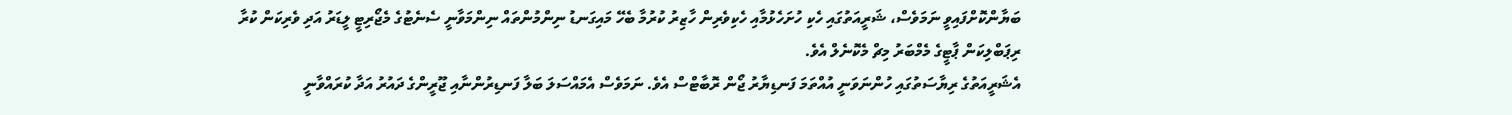ބަޔާންކޮށްފައިވީ ނަމަވެސް، ޝަރީއަތުގައި ހެކި ހުށަހެޅުމާއި ހެކިވެރިން ހާޒިރު ކުރުމާ ބެހޭ މައިގަނޑު ނިންމުންތައް ނިންމަވާނީ ސެނެޓުގެ މެޖޯރިޓީ ލީޑަރު އަދި ވެރިކަން ކުރާ ރިޕަބްލިކަން ޕާޓީގެ މެމްބަރު މިޗް މެކޮނެލް އެވެ.
އެޝަރީއަތުގެ ރިޔާސަތުގައި ހުންނަވަނީ އުއްތަމަ ފަނޑިޔާރު ޖޯން ރޮބާޓްސް އެވެ. ނަމަވެސް އެމައްސަލަ ބަލާ ފަނޑިރުންނާއި ޖޫރީންގެ ދައުރު އަދާ ކުރައްވާނީ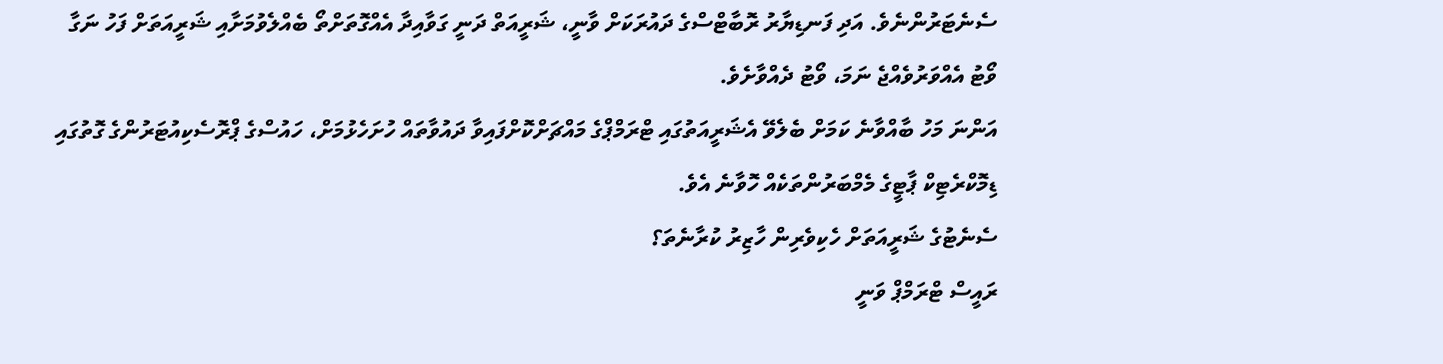ސެނެޓަރުންނެވެ. އަދި ފަނޑިޔާރު ރޮބާޓްސްގެ ދައުރަކަށް ވާނީ، ޝަރީއަތް ދަނީ ގަވާއިދާ އެއްގޮތަށްތޯ ބެއްލެވުމަށާއި ޝަރީއަތަށް ފަހު ނަގާ ވޯޓު އެއްވަރުވެއްޖެ ނަމަ، ވޯޓު ދެއްވާށެވެ.
އަންނަ މަހު ބާއްވާނެ ކަމަށް ބެލެވޭ އެޝަރީއަތުގައި ޓްރަމްޕްގެ މައްޗަށްކޮށްފައިވާ ދައުވާތައް ހުށަހެޅުމަށް، ހައުސްގެ ޕްރޮސެކިއުޓަރުންގެ ގޮތުގައި ޑިމޮކްރެޓިކް ޕާޓީގެ މެމްބަރުންތަކެއް ހޮވާނެ އެވެ.
ސެނެޓުގެ ޝަރީއަތަށް ހެކިވެރިން ހާޒިރު ކުރާނެތަ؟
ރައީސް ޓްރަމްޕް ވަނީ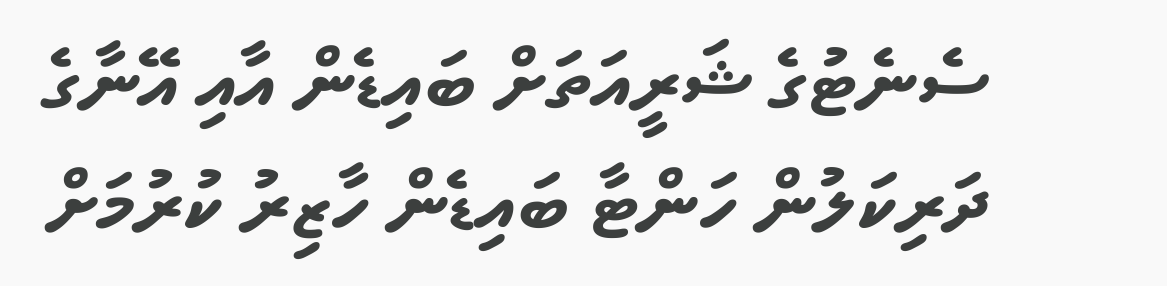ސެނެޓުގެ ޝަރީއަތަށް ބައިޑެން އާއި އޭނާގެ ދަރިކަލުން ހަންޓާ ބައިޑެން ހާޒިރު ކުރުމަށް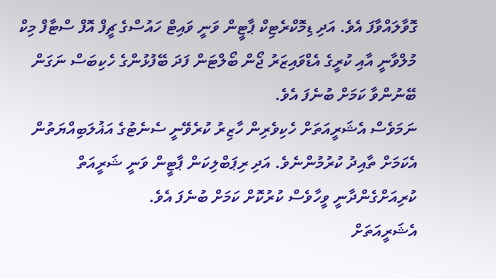ގޮވާލައްވާފަ އެވެ. އަދި ޑިމޮކްރެޓިކް ޕާޓީން ވަނީ ވައިޓް ހައުސްގެ ޗީފް އޮފް ސްޓާފް މިކް މުލްވާނީ އާއި ކުރީގެ އެޑްވައިޒަރު ޖޯން ބޯލްޓަން ފަދަ ބޭފުޅުންގެ ހެކިބަސް ނަގަން ބޭނުންވާ ކަމަށް ބުނެފަ އެވެ.
ނަމަވެސް އެޝަރީއަތަށް ހެކިވެރިން ހާޒިރު ކުރެވޭނީ ސެނެޓުގެ އަޣުލަބިއްޔަތުން އެކަމަށް ތާއިދު ކުރުމުންނެވެ. އަދި ރިޕަބްލިކަން ޕާޓީން ވަނީ ޝަރީއަތް ކުރިއަށްގެންދާނީ ވީހާވެސް ކުރުކޮށް ކަމަށް ބުނެފަ އެވެ.
އެޝަރީއަތަށް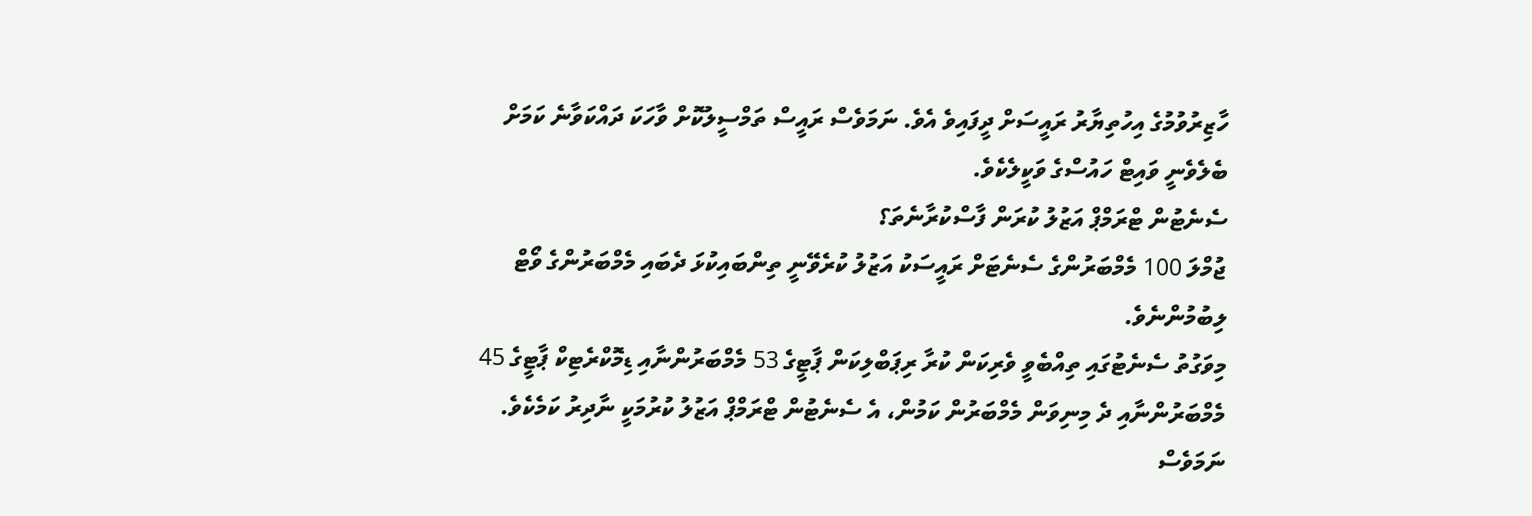ހާޒިރުވުމުގެ އިހުތިޔާރު ރައީސަށް ދީފައިވެ އެވެ. ނަމަވެސް ރައީސް ތަމްސީލުކޮށް ވާހަކަ ދައްކަވާނެ ކަމަށް ބެލެވެނީ ވައިޓް ހައުސްގެ ވަކީލެކެވެ.
ސެނެޓުން ޓްރަމްޕް އަޒުލު ކުރަން ފާސްކުރާނެތަ؟
ޖުމްލަ 100 މެމްބަރުންގެ ސެނެޓަށް ރައީސަކު އަޒުލު ކުރެވޭނީ ތިންބައިކުޅަ ދެބައި މެމްބަރުންގެ ވޯޓް ލިބުމުންނެވެ.
މިވަގުތު ސެނެޓުގައި ތިއްބެވީ ވެރިކަން ކުރާ ރިޕަބްލިކަން ޕާޓީގެ 53 މެމްބަރުންނާއި ޑިމޮކްރެޓިކް ޕާޓީގެ 45 މެމްބަރުންނާއި ދެ މިނިވަން މެމްބަރުން ކަމުން، އެ ސެނެޓުން ޓްރަމްޕް އަޒުލު ކުރުމަކީ ނާދިރު ކަމެކެވެ.
ނަމަވެސް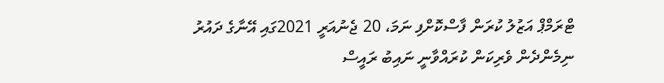ޓްރަމްޕް އަޒުލު ކުރަން ފާސްކޮށްފި ނަމަ، 20 ޖެނުއަރީ 2021ގައި އޭނާގެ ދައުރު ނިމެންދެން ވެރިކަން ކުރައްވާނީ ނައިބު ރައީސް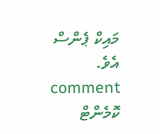މައިކް ޕެންސް އެވެ.
comment ކޮމެންޓް